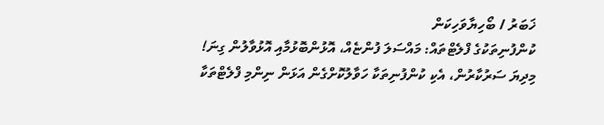ޚަބަރު / ބޯހިޔާވަހިކަން
ކުންފުނިތަކުގެ ފްލެޓްތައް: މައްސަލަ ފުންޏެއް، އޮޅުންބޮޅުމާއި އޮޅުވާލުން ގިނަ!
މިދިޔަ ސަރުކާރުން، އެކި ކުންފުނިތަކާ ހަވާލުކޮށްގެން އަޅަން ނިންމި ފްލެޓްތަކާ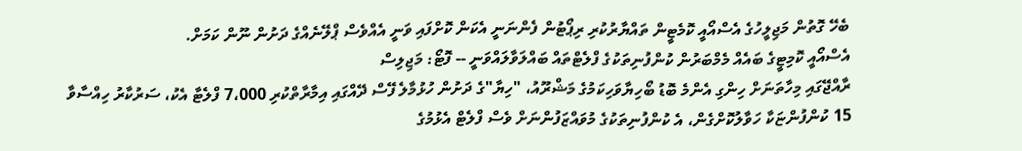ބެހޭ ގޮތުން މަޖިލީހުގެ އެސްއޯއީ ކޮމެޓީން ތައްޔާރުކުރި ރިޕޯޓުން ފެންނަނީ އެކަން ކޮށްފައި ވަނީ އެއްވެސް ޕްލޭނެއްގެ ދަށުން ނޫން ކަމަށް.
އެސްއޯއީ ކޮމިޓީގެ ބައެއް މެމްބަރުން ކުންފުނިތަކުގެ ފްލެޓްތައް ބައްލަވާލައްވަނީ -- ފޮޓޯ: މަޖިލިސް
ރާއްޖޭގައި މިހާތަނަށް ހިންގި އެންމެ ބޮޑު ބޯހިޔާވަހިކަމުގެ މަޝްރޫއު، "ހިޔާ"ގެ ދަށުން ހުޅުމާލެ ފޭސް ދޭއްގައި އިމާރާތްކުރި 7،000 ފްލެޓާ އެކު، ސަރުކާރު ހިއްސާވާ 15 ކުންފުންޏަކާ ހަވާލުކޮށްގެން، އެ ކުންފުނިތަކުގެ މުވައްޒަފުންނަށް ވެސް ފްލެޓް އެޅުމުގެ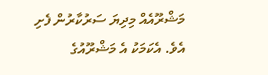މަޝްރޫއެއް މިދިޔަ ސަރުކާރުން ފެށި އެވެ. އެކަމަކު އެ މަޝްރޫއުގެ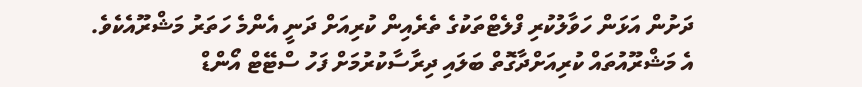ދަށުން އަޅަން ހަވާލުކުރި ފްލެޓްތަކުގެ ތެރެއިން ކުރިއަށް ދަނީ އެންމެ ހަތަރު މަޝްރޫއެކެވެ.
އެ މަޝްރޫއުތައް ކުރިއަށްދާގޮތް ބަލައި ދިރާސާކުރުމަށް ފަހު ސްޓޭޓް އޯންޑް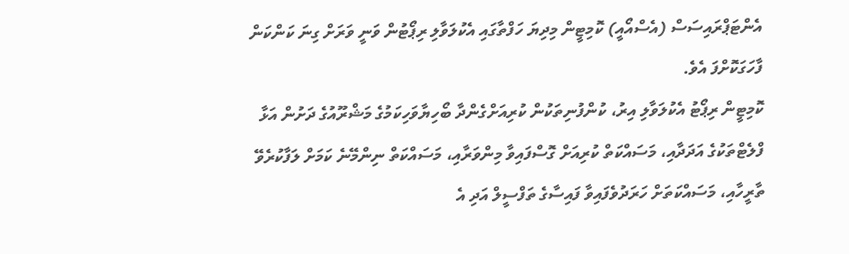އެންޓަޕްރައިސަސް (އެސްއޯއީ) ކޮމިޓީން މިދިޔަ ހަފްތާގައި އެކުލަވާލި ރިޕޯޓުން ވަނީ ވަރަށް ގިނަ ކަންކަން ފާހަގަކޮށްފަ އެވެ.
ކޮމިޓީން ރިޕޯޓު އެކުލަވާލި އިރު، ކުންފުނިތަކުން ކުރިއަށްގެންދާ ބޯހިޔާވަހިކަމުގެ މަޝްރޫއުގެ ދަށުން އަޅާ ފްލެޓްތަކުގެ އަދަދާއި، މަސައްކަތް ކުރިއަށް ގޮސްފައިވާ މިންވަރާއި، މަސައްކަތް ނިންމޭނެ ކަމަށް ލަފާކުރެވޭ ތާރީހާއި، މަސައްކަތަށް ހަރަދުވެފައިވާ ފައިސާގެ ތަފްސީލް އަދި އެ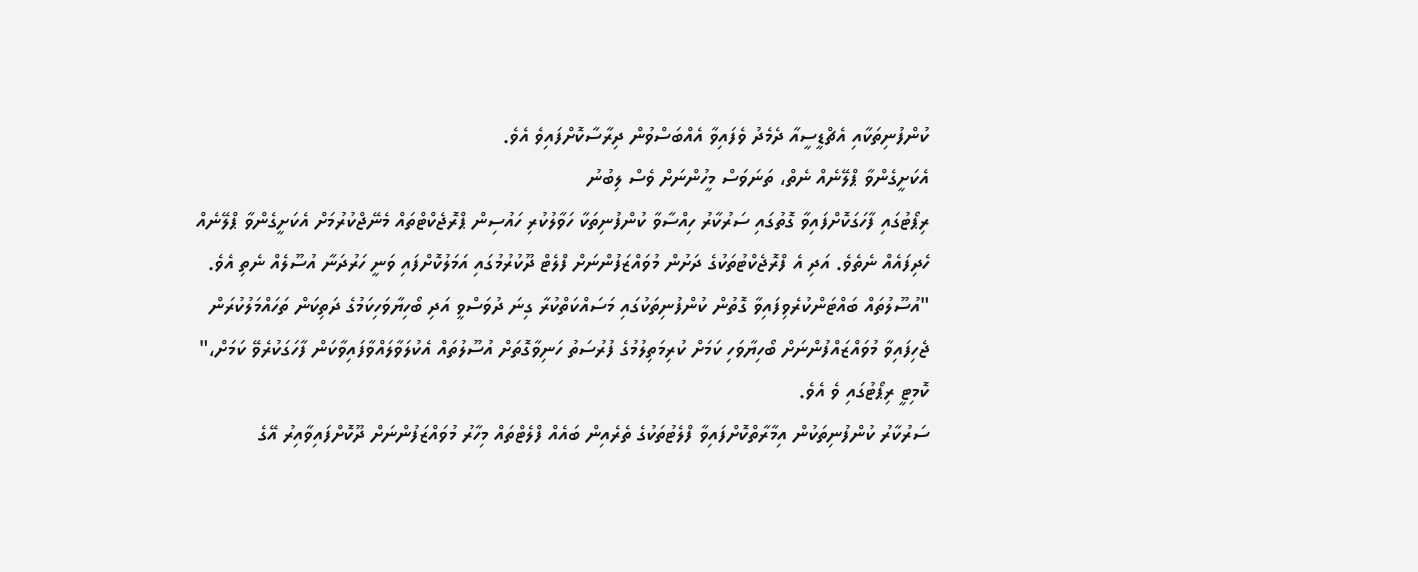ކުންފުނިތަކާއި އެޗްޑީސީއާ ދެމެދު ވެފައިވާ އެއްބަސްވުން ދިރާސާކޮށްފައިވެ އެވެ.
އެކަށީގެންވާ ޕްލޭނެއް ނެތް، ތަނަވަސް މީހުންނަށް ވެސް ލިބުނު
ރިޕޯޓުގައި ފާހަގަކޮށްފައިވާ ގޮތުގައި ސަރުކާރު ހިއްސާވާ ކުންފުނިތަކާ ހަވާލުކުރި ހައުސިން ޕްރޮޖެކްޓްތައް މެނޭޖްކުރުމަށް އެކަށީގެންވާ ޕްލޭނެއް ހެދިފައެއް ނެތެވެ. އަދި އެ ފްރޮޖެކްޓުތަކުގެ ދަށުން މުވައްޒަފުންނަށް ފްލެޓް ދޫކުރުމުގައި އަމަލުކޮށްފައި ވަނީ ހަރުދަނާ އުސޫލެއް ނެތި އެވެ.
"އުސޫލުތައް ބައްޓަންކުރެވިފައިވާ ގޮތުން ކުންފުނިތަކުގައި މަސައްކަތްކުރާ ގިނަ ދުވަސްވީ އަދި ބޯހިޔާވަހިކަމުގެ ދަތިކަން ތަހައްމަލުކުރަން ޖެހިފައިވާ މުވައްޒައްފުންނަށް ބޯހިޔާވަހި ކަމަށް ކުރިމަތިލުމުގެ ފުރުސަތު ހަނިވާގޮތަށް އުސޫލުތައް އެކުލަވާލައްވާފައިވާކަން ފާހަގަކުރެވޭ ކަމަށް،" ކޮމިޓީ ރިޕޯޓުގައި ވެ އެވެ.
ސަރުކާރު ކުންފުނިތަކުން އިމާރާތްކޮށްފައިވާ ފްލެޓުތަކުގެ ތެރެއިން ބައެއް ފްލެޓްތައް މިހާރު މުވައްޒަފުންނަށް ދޫކޮށްފައިވާއިރު އޭގެ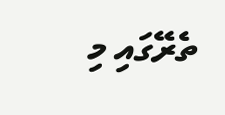ތެރޭގައި މި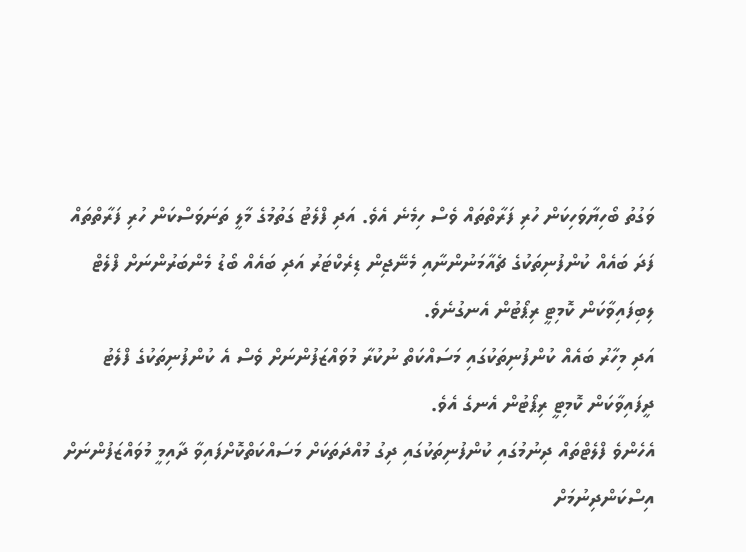ވަގުތު ބޯހިޔާވަހިކަން ހުރި ފަރާތްތައް ވެސް ހިމެނެ އެވެ. އަދި ފްލެޓު ގަތުމުގެ މާލީ ތަނަވަސްކަން ހުރި ފަރާތްތައް ފަދަ ބައެއް ކުންފުނިތަކުގެ ޗެއާމަނުންނާއި މެނޭޖިން ޑިރެކްޓަރު އަދި ބައެއް ބޯޑު މެންބަރުންނަށް ފްލެޓް ލިބިފައިވާކަން ކޮމިޓީ ރިޕޯޓުން އެނގުނެވެ.
އަދި މިހާރު ބައެއް ކުންފުނިތަކުގައި މަސައްކަތް ނުކުރާ މުވައްޒަފުންނަށް ވެސް އެ ކުންފުނިތަކުގެ ފްލެޓު ދީފައިވާކަން ކޮމިޓީ ރިޕޯޓުން އެނގެ އެވެ.
އެހެންވެ ފްލެޓްތައް ދިނުމުގައި ކުންފުނިތަކުގައި ދިގު މުއްދަތަކަށް މަސައްކަތްކޮށްފައިވާ ދާއިމީ މުވައްޒަފުންނަށް އިސްކަންދިނުމަށް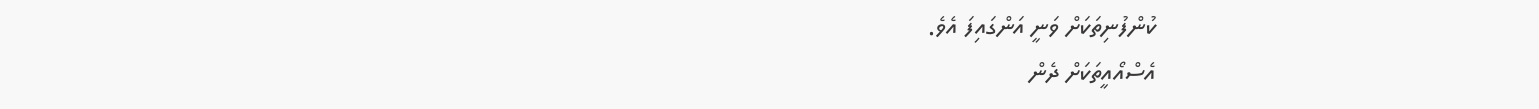ކުންފުނިތަކަށް ވަނީ އަންގައިފަ އެވެ.
އެސްއޯއީތަކަށް ދެން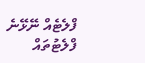ފްލެޓެއް ނޭޅޭނެ
ފްލެޓުތައް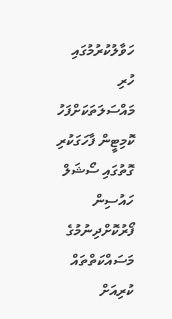ހަވާލުކުރުމުގައި ހުރި މައްސަލަތަކަށްފަހު ކޮމިޓީން ފާހަގަކުރި ގޮތުގައި ސޯޝަލް ހައުސިން ފޯރުކޮށްދިނުމުގެ މަސައްކަތްތައް ކުރިއަށް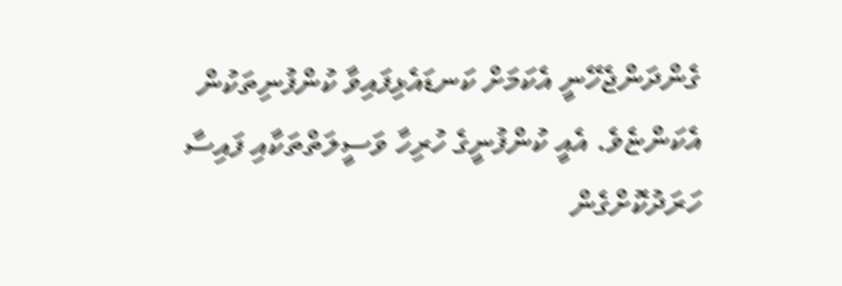ގެންދަންޖެހޭނީ އެކަމަށް ކަނޑައެޅިފައިވާ ކުންފުނިތަކުން އެކަންޏެވެ. އެއީ ކުންފުނީގެ ހުރިހާ ވަސީލަތްތަކާއި ފައިސާ ހަރަދުކޮށްގެން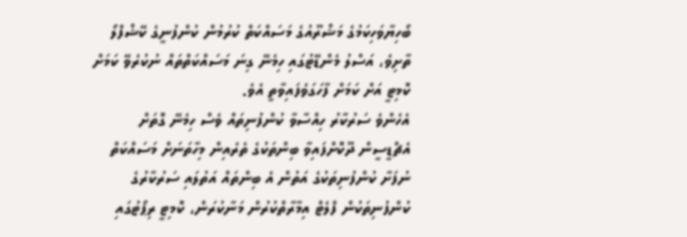ބޯހިޔާވަހިކަމުގެ މަޝްރޫއުގެ މަސައްކަތް ކުރުމުން ކުންފުނީގެ ކޭޝްފްލޯ ތާށިވެ، އަސްލު މެންޑޭޓުގައި ހިމެނޭ ގިނަ މަސައްކަތްތައް ނުކުރެވޭ ކަމަށް ކޮމިޓީ އަށް ކަމަށް ފާހަގަވެފައިވާތީ އެވެ.
އެހެންވެ ސަރުކާރު ހިއްސާވާ ކުންފުނިތައް ވެސް ހިމެނޭ ގޮތަށް އެޗްޑީސީން ދޫކޮށްފައިވާ ބިންތަކުގެ ތެރެއިން މިހާތަނަށް މަސައްކަތް ނުފަށާ ކުންފުނިތަކުގެ އަތުން އެ ބިންތައް އަތުލައި ސަރުކާރުގެ ކުންފުނިތަކުން ފްލެޓް އިމާރާތްކުރުން މަނާކުރަން، ކޮމިޓީ ރިޕޯޓުގައި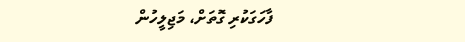ފާހަގަކުރި ގޮތަށް، މަޖިލީހުން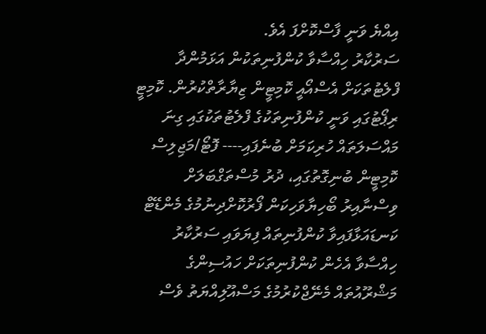އިއްޔެ ވަނީ ފާސްކޮށްފަ އެވެ.
ސަރުކާރު ހިއްސާވާ ކުންފުނިތަކުން އަޅަމުންދާ ފްލެޓުތަކަށް އެސްއޯއީ ކޮމިޓީން ޒިޔާރާތްކުރުން. ކޮމިޓީ ރިޕޯޓުގައި ވަނީ ކުންފުނިތަކުގެ ފްލެޓުތަކުގައި ގިނަ މައްސަލަތައް ހުރިކަމަށް ބުނެފައި---- ފޮޓޯ/މަޖިލިސް
ކޮމިޓީން ބުނިގޮތުގައި، ދުރު މުސްތަގްބަލަށް ވިސްނާއިރު ބޯހިޔާވަހިކަން ފޯރުކޮށްދިނުމުގެ މެންޑޭޓް ކަނޑައަޅާފައިވާ ކުންފުނިތައް ފިޔަވައި ސަރުކާރު ހިއްސާވާ އެހެން ކުންފުނިތަކަށް ހައުސިންގެ މަޝްރޫއުތައް މެނޭޖްކުރުމުގެ މަސްއޫލިއްޔަތު ވެސް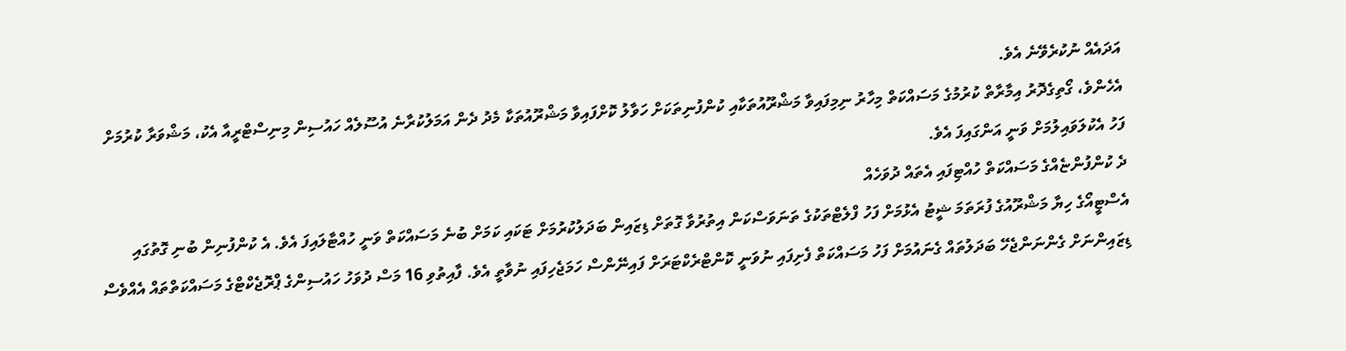އަދައެއް ނުކުރެވޭނެ އެވެ.
އެހެންވެ، ގޯތިގެދޮރު އިމާރާތް ކުރުމުގެ މަސައްކަތް މިހާރު ނިމިފައިވާ މަޝްރޫއުތަކާއި ކުންފުނިތަކަށް ހަވާލު ކޮށްފައިވާ މަޝްރޫއުތަކާ މެދު ދެން އަމަލުކުރާނެ އުސޫލެއް ހައުސިން މިނިސްޓްރީއާ އެކު، މަޝްވަރާ ކުރުމަށް ފަހު އެކުލަވައިލުމަށް ވަނީ އަންގައިފަ އެވެ.
ދެ ކުންފުންޏެއްގެ މަސައްކަތް ހުއްޓިފައި އެތައް ދުވަހެއް
އެސްޓީއޯގެ ހިޔާ މަޝްރޫއުގެ ފުރަތަމަ ޝީޓު އެޅުމަށް ފަހު ފްލެޓްތަކުގެ ތަނަވަސްކަން އިތުރުވާ ގޮތަށް ޑިޒައިން ބަދަލުކުރުމަށް ޓަކައި ކަމަށް ބުނެ މަސައްކަތް ވަނީ ހުއްޓާލައިފަ އެވެ. އެ ކުންފުނިން ބުނި ގޮތުގައި ޑިޒައިންނަށް ގެންނަންޖެހޭ ބަދަލުތައް ގެނައުމަށް ފަހު މަސައްކަތް ފެށިފައި ނުވަނީ ކޮންޓްރެކްޓަރަށް ފައިނޭންސް ހަމަޖެހިފައި ނުވާތީ އެވެ. ފާއިތުވި 16 މަސް ދުވަހު ހައުސިންގެ ޕްރޮޖެކްޓްގެ މަސައްކަތްތައް އެއްވެސް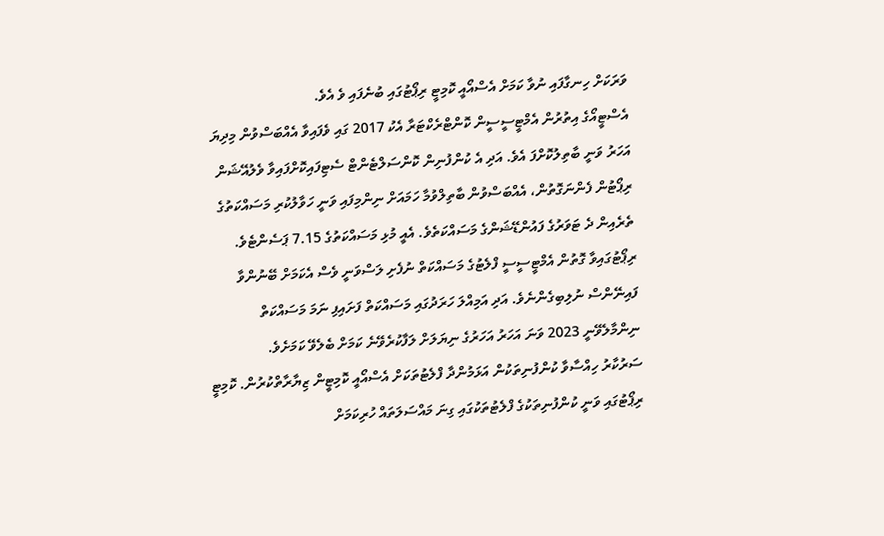ވަރަކަށް ހިނގާފައި ނުވާ ކަމަށް އެސްއޯއީ ކޮމިޓީ ރިޕޯޓުގައި ބުނެފައި ވެ އެވެ.
އެސްޓީއޯގެ އިތުރުން އެމްޓީސީސީން ކޮންޓްރެކްޓަރާ އެކު 2017 ގައި ވެފައިވާ އެއްބަސްވުން މިދިޔަ އަހަރު ވަނީ ބާތިލުކޮށްފަ އެވެ. އަދި އެ ކުންފުނިން ކޮންސަލްޓެންޓް ސެޓިފައިކޮށްފައިވާ ވެލުއޭޝަން ރިޕޯޓުން ފެންނަގޮތުން، އެއްބަސްވުން ބާތިލްވުމާ ހަމައަށް ނިންމިފައި ވަނީ ހަވާލުކުރި މަސައްކަތުގެ ތެރެއިން ދެ ޓަވަރުގެ ފައުންޑޭޝަންގެ މަސައްކަތެވެ. އެއީ މުޅި މަސައްކަތުގެ 7.15 ޕަސެންޓެވެ.
ރިޕޯޓުގައިވާ ގޮތުން އެމްޓީސީސީ ފްލެޓުގެ މަސައްކަތް ނުފެށި ލަސްވަނީ ވެސް އެކަމަށް ބޭނުންވާ ފައިނޭންސް ނުލިބިގެންނެވެ. އަދި އަމިއްލަ ހަރަދުގައި މަސައްކަތް ފަށައިފި ނަމަ މަސައްކަތް ނިންމާލެވޭނީ 2023 ވަނަ އަހަރު އަހަރުގެ ނިޔަލަށް ލަފާކުރެވޭނެ ކަމަށް ބެލެވޭ ކަމަށެވެ.
ސަރުކާރު ހިއްސާވާ ކުންފުނިތަކުން އަޅަމުންދާ ފްލެޓުތަކަށް އެސްއޯއީ ކޮމިޓީން ޒިޔާރާތްކުރުން. ކޮމިޓީ ރިޕޯޓުގައި ވަނީ ކުންފުނިތަކުގެ ފްލެޓުތަކުގައި ގިނަ މައްސަލަތައް ހުރިކަމަށް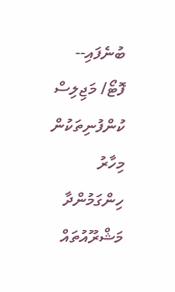ބުނެފައި-- ފޮޓޯ/ މަޖިލިސް
ކުންފުނިތަކުން މިހާރު ހިންގަމުންދާ މަޝްރޫއުތައް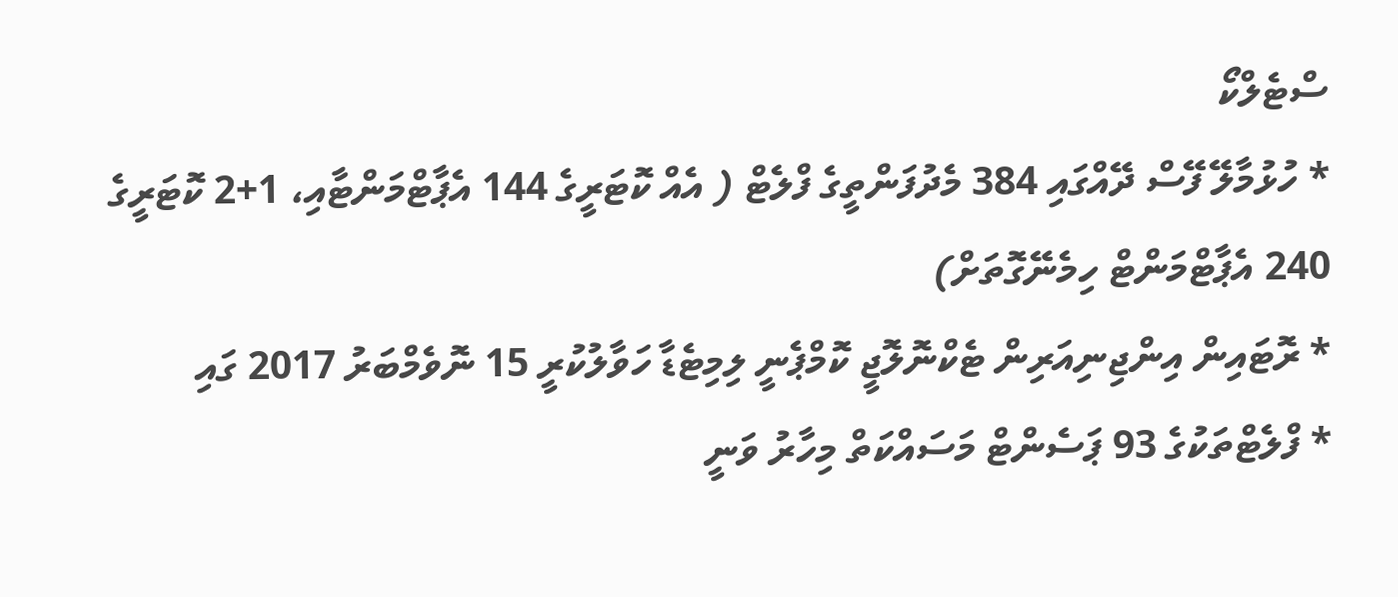ސްޓެލްކޯ
* ހުޅުމާލޭ ފޭސް ދޭއްގައި 384 މެދުފަންތީގެ ފްލެޓް ( އެއް ކޮޓަރީގެ 144 އެޕާޓްމަންޓާއި، 1+2 ކޮޓަރީގެ 240 އެޕާޓްމަންޓް ހިމެނޭގޮތަށް)
* ރޮޓައިން އިންޖިނިއަރިން ޓެކްނޮލޮޖީ ކޮމްޕެނީ ލިމިޓެޑާ ހަވާލުކުރީ 15 ނޮވެމްބަރު 2017 ގައި
* ފްލެޓްތަކުގެ 93 ޕަސެންޓް މަސައްކަތް މިހާރު ވަނީ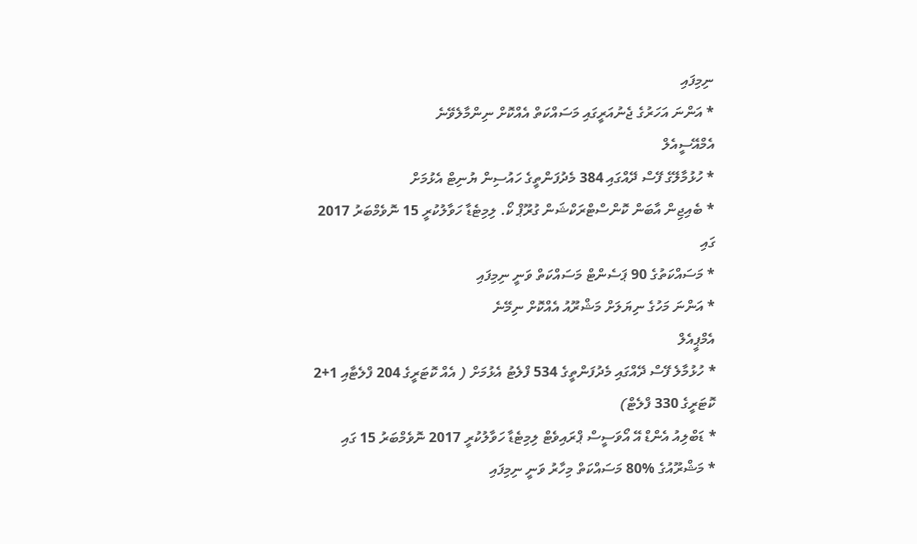ނިމިފައި
* އަންނަ އަހަރުގެ ޖެނުއަރީގައި މަސައްކަތް އެއްކޮށް ނިންމާލެވޭނެ
އެމްއޭސީއެލް
* ހުޅުމާލޭގެ ފޭސް ދޭއްގައި 384 މެދުފަންތީގެ ހައުސިން ޔުނިޓް އެޅުމަށް
* ބެއިޖިން އާބަން ކޮންސްޓްރަކްޝަން ގުރޫޕް ކޯ. ލިމިޓެޑާ ހަވާލުކުރީ 15 ނޮވެމްބަރު 2017 ގައި
* މަސައްކަތުގެ 90 ޕަސެންޓް މަސައްކަތް ވަނީ ނިމިފައި
* އަންނަ މަހުގެ ނިޔަލަށް މަޝްރޫއު އެއްކޮށް ނިމޭނެ
އެމްޕީއެލް
* ހުޅުމާލެ ފޭސް ދޭއްގައި މެދުފަންތީގެ 534 ފްލެޓު އެޅުމަށް ( އެއް ކޮޓަރީގެ 204 ފްލެޓާއި 1+2 ކޮޓަރީގެ 330 ފްލެޓް)
* ޑަބްލިއު އެންޑް އޭ އޯވަސީސް ޕްރައިވެޓް ލިމިޓެޑާ ހަވާލުކުރީ 2017 ނޮވެމްބަރު 15 ގައި
* މަޝްރޫއުގެ %80 މަސައްކަތް މިހާރު ވަނީ ނިމިފައި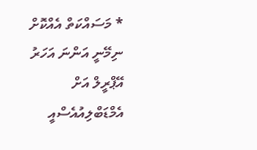* މަސައްކަތް އެއްކޮށް ނިމޭނީ އަންނަ އަހަރު އޭޕްރީލް އަށް
އެމްޑަބްލިއުއެސްއީ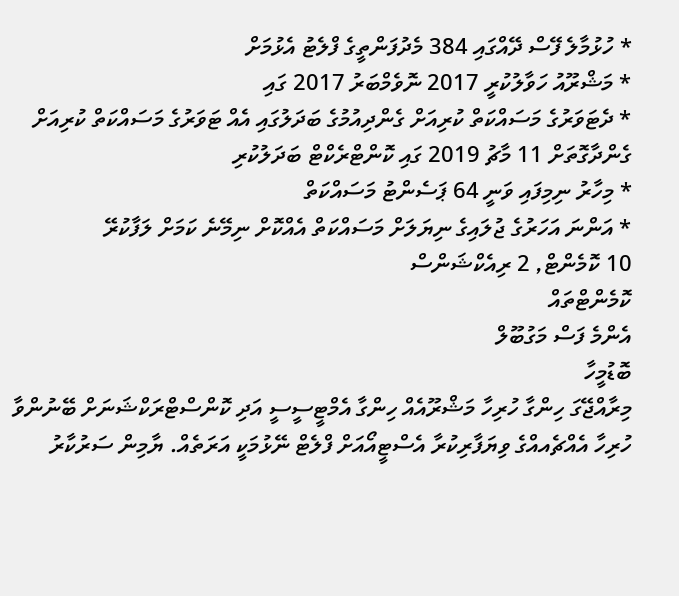* ހުޅުމާލެ ފޭސް ދޭއްގައި 384 މެދުފަންތީގެ ފްލެޓު އެޅުމަށް
* މަޝްރޫއު ހަވާލުކުރީ 2017 ނޮވެމްބަރު 2017 ގައި
* ދެޓަވަރުގެ މަސައްކަތް ކުރިއަށް ގެންދިއުމުގެ ބަދަލުގައި އެއް ޓަވަރުގެ މަސައްކަތް ކުރިއަށް ގެންދާގޮތަށް 11 މާޗު 2019 ގައި ކޮންޓްރެކްޓް ބަދަލުކުރި
* މިހާރު ނިމިފައި ވަނީ 64 ޕަސެންޓު މަސައްކަތް
* އަންނަ އަހަރުގެ ޖުލައިގެ ނިޔަލަށް މަސައްކަތް އެއްކޮށް ނިމޭނެ ކަމަށް ލަފާކުރޭ
10 ކޮމެންޓް, 2 ރިއެކްޝަންސް
ކޮމެންޓްތައް
އެންމެ ފަސް މަގުބޫލް
ބޮޑުމީހާ
މިރާއްޖޭގަ ހިންގާ ހުރިހާ މަޝްރޫއެއް ހިންގާ އެމްޓީސީސީ އަދި ކޮންސްޓްރަކްޝަނަށް ބޭނުންވާ ހުރިހާ އެއްޗެއއްގެ ވިޔަފާރިކުރާ އެސްޓީއޯއަށް ފްލެޓް ނޭޅުމަކީ އަރަތެއް. ޔާމިން ސަރުކާރު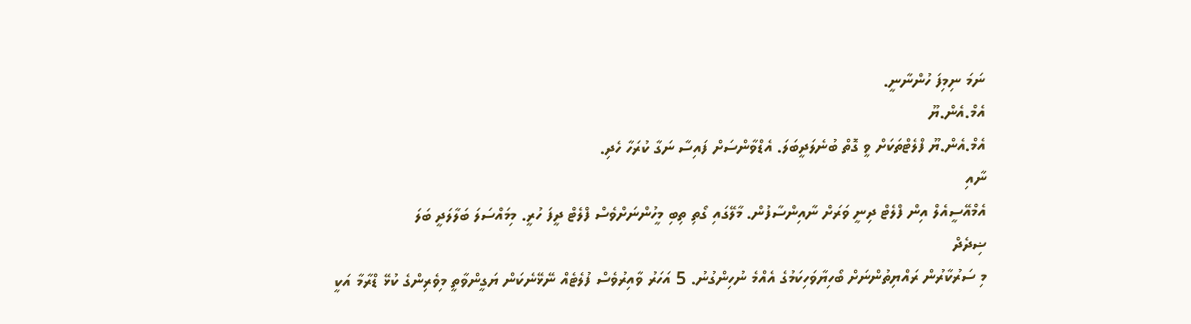ނަމަ ނިމިފަ ހުންނާނީ.
އެމް.އެން.ޔޫ
އެމް.އެން.ޔޫ ފްލެޓްތަކަށް ވީ ގޮތް ބުނެލަދީބަލަ. އެޑްވާންސަށް ފައިސާ ނަގާ ކުރަހާ ހެދި.
ނާއި
އެމްއޭސީއެލް އިން ފްލެޓް ދިނީ ވަރަށް ނާއިންސާފުން. މާލޭގައި ގޯތި ތިބި މީހުންނަށްވެސް ފްލެޓް ދީފަ ހުރީ. މިމައްސަލަ ބަލާލަދީ ބަލަ
ޟިދެދް
މި ސަރުކާރުން ރައްޔިތުންނަށް ބޯހިޔާވަހިކަމުގެ އެއްމެ ނުހިންގުނު. 5 އަހަރު ވާއިރުވެސް ފުލެޓެއް ނޭޅޭނެކަން ޔަގީންވާތީ މިވެރިންގެ ކުޅޭ ޑްރާމާ އަކީ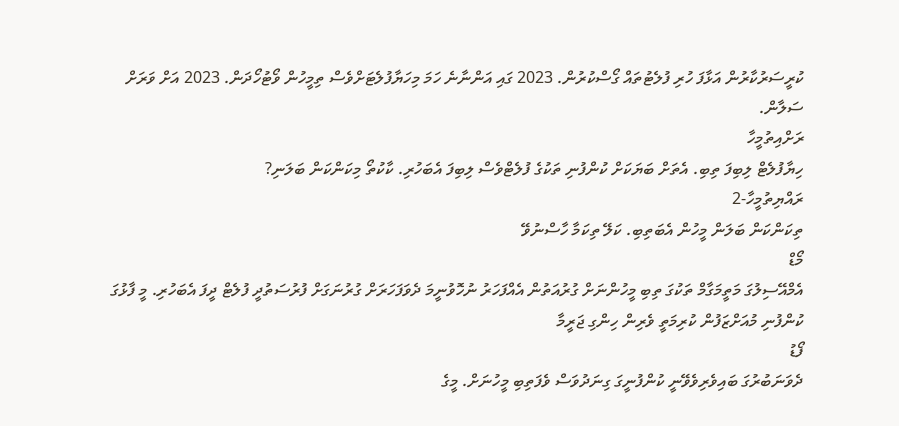ކުރީސަރުކާރުން އަޅާފަ ހުރި ފުލެޓުތައް ގޯސްކުރުން. 2023 ގައި އަންނާނެ ހަމަ މިހަޔާފުލެޓަށްވެސް ތިމީހުން ވޯޓުހޯދަން. 2023 އަށް ވަރަށް ސަލާން.
ރަށްއިތުމީހާ
ހިޔާފުލެޓް ލިބިފަ ތިބި. އެތަށް ބަޔަކަށް ކުންފުނި ތަކުގެ ފުލެޓްވެސް ލިބިފަ އެބަހުރި. ކާކުތޯ މިކަންކަން ބަލަނި?
ރައްޔިތުމީހާ-2
ތިކަންކަން ބަލަން މީހުން އެބަތިބި. ކަލޭ ތިކަމާ ހާސްނުވޭ
މޯޑް
އެމްއޭސިލުގަ މަތީމަގާމް ތަކުގަ ތިބި މީހުންނަށް ގުރުއަތުން އެއްފަހަރު ނުހޮވުނީމަ ދެވަފަހަރަށް ގުރުނަގަށް ފުރުސަތުދީ ފުލެޓް ދީފަ އެބަހުރި. މީ ފާޅުގަ ކުންފުނި މުއަށްޒަފުން ކުރިމަތީ ވެރިން ހިންގި ޖަރީމާ
ފޯޑު
ދެވަނަބުރުގަ ބައިވެރިވެވޭނީ ކުންފުނީގަ ގިނަދުވަސް ވެފަތިބި މީހުނަށް. މީގެ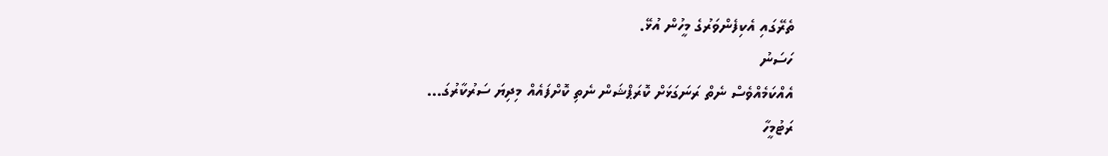ތެރޭގައި އެކިފެންވަރުގެ މީހުން އުޅޭ.
ހަސަނު
އެއްކަމެއްވެސް ނެތް ރަނަގަޅަށް ކޮރަޕްޝަން ނެތި ކޮށްފައެއް މިދިޔަ ސަރުކާރުގަ...
ރަޓުމީހާ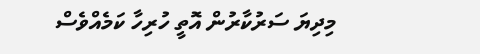މިދިޔަ ސަރުކާރުން އޮތީ ހުރިހާ ކަމެއްވެސް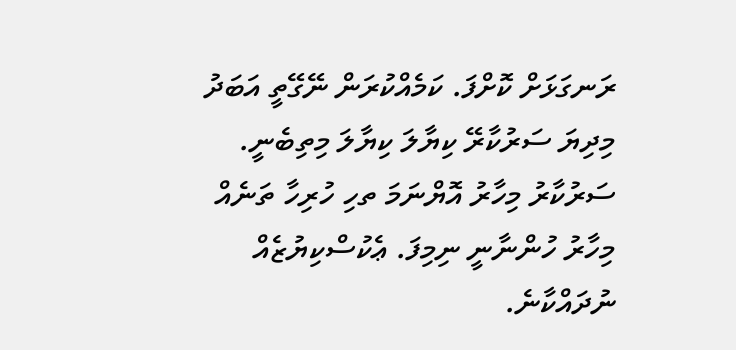ރަނގަޅަށް ކޮށްފަ. ކަމެއްކުރަން ނޭގޭތީ އަބަދު މިދިޔަ ސަރުކާރޭ ކިޔާލަ ކިޔާލަ މިތިބެނީ. ސަރުކާރު މިހާރު އޮޔްނަމަ ތހި ހުރިހާ ތަނެއް މިހާރު ހުންނާނީ ނިމިފަ. ޢެކުސްކިޔުޒެއް ނުދައްކާނެ.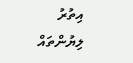އިތުރު ލިޔުންތައް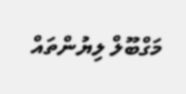މަގްބޫލް ލިޔުންތައް